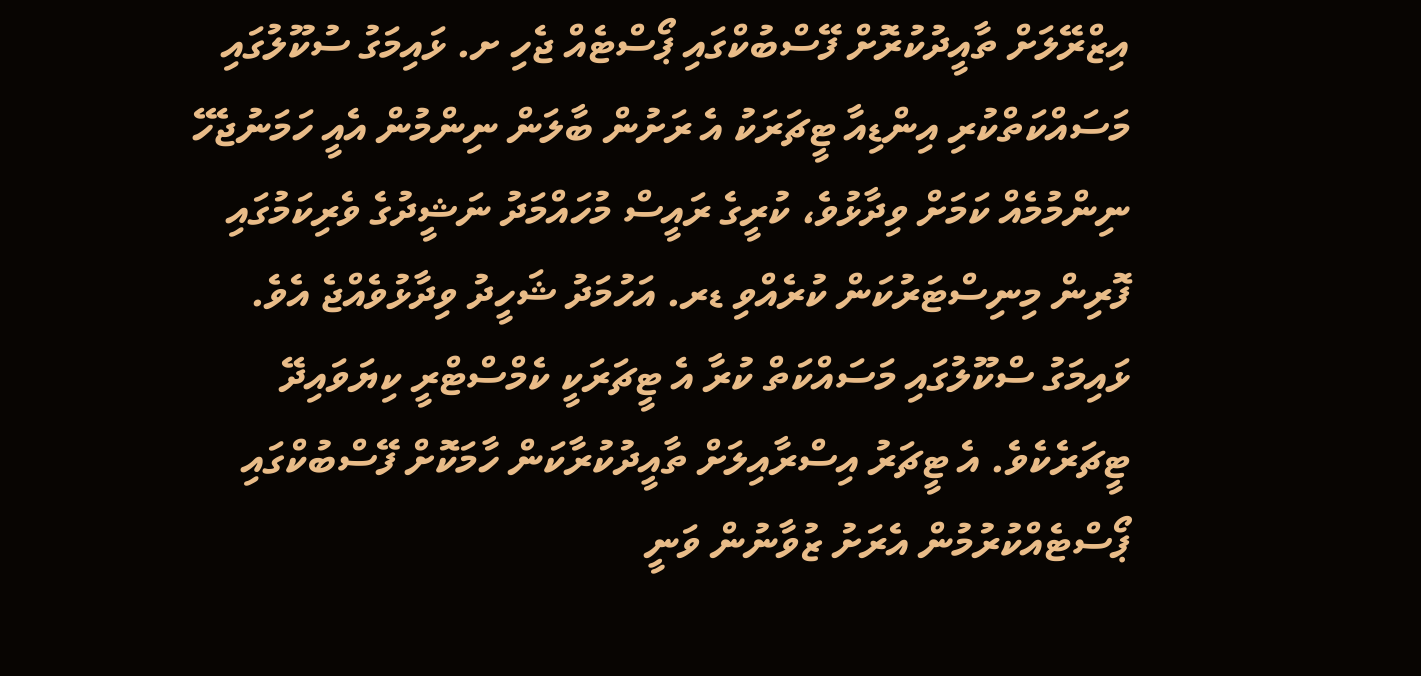އިޒްރޭލަށް ތާއީދުކުރޮށް ފޭސްބުކްގައި ޕޯސްޓެއް ޖެހި ށ. ޅައިމަގު ސުކޫލުގައި މަސައްކަތްކުރި އިންޑިއާ ޓީޗަރަކު އެ ރަށުން ބާލަން ނިންމުން އެއީ ހަމަނުޖެހޭ ނިންމުމެއް ކަމަށް ވިދާޅުވެ، ކުރީގެ ރައީސް މުހައްމަދު ނަޝީދުގެ ވެރިކަމުގައި ފޮރިން މިނިސްޓަރުކަން ކުރެއްވި ޑރ. އަހުމަދު ޝަހީދު ވިދާޅުވެއްޖެ އެވެ.
ޅައިމަގު ސްކޫލުގައި މަސައްކަތް ކުރާ އެ ޓީޗަރަކީ ކެމްސްޓްރީ ކިޔަވައިދޭ ޓީޗަރެކެވެ. އެ ޓީޗަރު އިސްރާއިލަށް ތާއީދުކުރާކަން ހާމަކޮށް ފޭސްބުކްގައި ޕޯސްޓެއްކުރުމުން އެރަށު ޒުވާނުން ވަނީ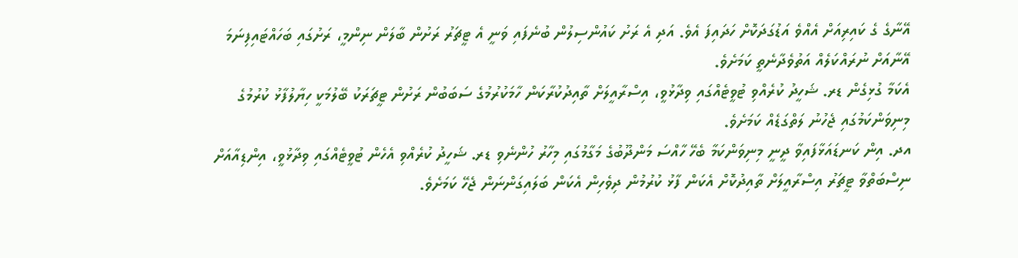އޭނާގެ ގެ ކައިރިއަށް އެއްވެ އަޑުގަދަކޮށް ހަދައިފަ އެވެ. އަދި އެ ރަށު ކައުންސިލުން ބުނެފައި ވަނީ އެ ޓީޗަރު ރަށުން ބާލަން ނިންމީ، ރަށުގައި ބަހައްޓައިފިނަމަ އޭނާއަށް ނުރައްކަލެއް އަތުވެދާނެތީ ކަމަށެވެ.
އެކަމާ ގުޅިގެން ޑރ. ޝަހީދު ކުރެއްވި ޓުވީޓެއްގައި ވިދާޅުވީ، އިސްރާއީލަށް ތާއިދުކުރާކަން ހާމަކުރުމުގެ ސަބަބުން ރަށުން ޓީޗަރަކު ބޭލުމަކީ ހިޔާލުފާޅު ކުރުމުގެ މިނިވަންކަމުގައި ޖެހުނު ލަތްގަޑެއް ކަމަށެވެ.
އދ. އިން ކަނޑައަޅާފައިވާ ދީނީ މިނިވަންކަމާ ބެހޭ ހާއްސަ މަންދޫބުގެ މަގާމުގައި މިހާރު ހުންނެވި ޑރ. ޝަހީދު ކުރެއްވި އެހެން ޓުވީޓެއްގައި ވިދާޅުވީ، އިންޑިއާއަށް ނިސްބަތްވާ ޓީޗަރު އިސްރާއީލަށް ތާއިދުކޮށް އެކަން ފާޅު ކުރުމުން ދިވެހިން އެކަން ބަލައިގަންނަން ޖެހޭ ކަމަށެވެ.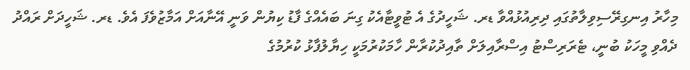މިހާރު އިނގިރޭސިވިލާތުގައި ދިރިއުޅުއްވާ ޑރ. ޝަހީދުގެ އެ ޓުވީޓާއެކު ގިނަ ބައެއްގެ ފާޑު ކިޔުން ވަނީ އޭނާއަށް އަމާޒުވެފަ އެވެ. ޑރ. ޝަހީދަށް ރައްދު ދެއްވި މީހަކު ބުނީ، ޓެރަރިސްޓު އިސްރާއިލަށް ތާއިދުކުރާން ހާމަކުރުމަކީ ހިޔާލުފާޅު ކުރުމުގެ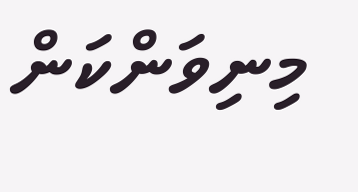މިނިވަންކަން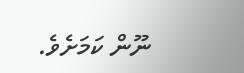ނޫން ކަމަށެވެ.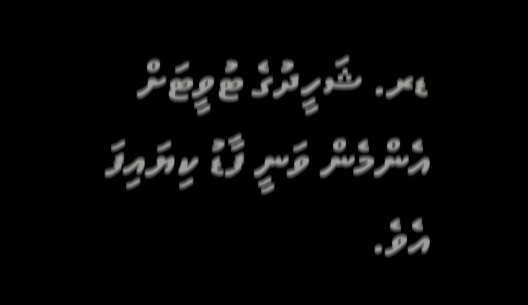ޑރ. ޝަހީދުގެ ޓުވީޓަށް އެންމެން ވަނީ ފާޑު ކިޔައިފަ އެވެ.